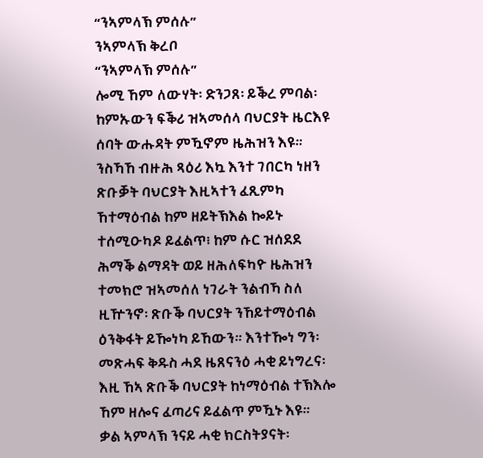“ንኣምላኽ ምሰሉ”
ንኣምላኽ ቅረቦ
“ንኣምላኽ ምሰሉ”
ሎሚ ኸም ለውሃት፡ ድንጋጸ፡ ይቕረ ምባል፡ ከምኡውን ፍቕሪ ዝኣመሰላ ባህርያት ዜርእዩ ሰባት ውሑዳት ምዃኖም ዜሕዝን እዩ። ንስኻኸ ብዙሕ ጻዕሪ እኳ እንተ ገበርካ ነዘን ጽቡቓት ባህርያት እዚኣተን ፈጺምካ ኸተማዕብል ከም ዘይትኽእል ኰይኑ ተሰሚዑካዶ ይፈልጥ፧ ከም ሱር ዝሰደደ ሕማቕ ልማዳት ወይ ዘሕለፍካዮ ዜሕዝን ተመክሮ ዝኣመሰለ ነገራት ንልብኻ ስለ ዚዅንኖ፡ ጽቡቕ ባህርያት ንኸይተማዕብል ዕንቅፋት ይዀነካ ይኸውን። እንተዀነ ግን፡ መጽሓፍ ቅዱስ ሓደ ዜጸናንዕ ሓቂ ይነግረና፡ እዚ ኸኣ ጽቡቕ ባህርያት ከነማዕብል ተኽእሎ ኸም ዘሎና ፈጣሪና ይፈልጥ ምዃኑ እዩ።
ቃል ኣምላኽ ንናይ ሓቂ ክርስትያናት፡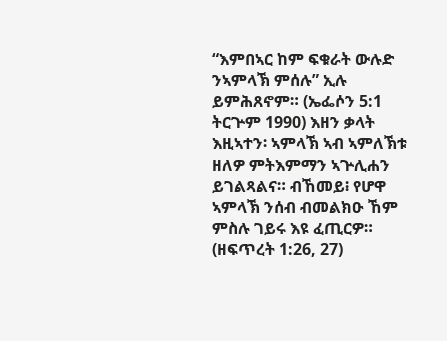“እምበኣር ከም ፍቁራት ውሉድ ንኣምላኽ ምሰሉ” ኢሉ ይምሕጸኖም። (ኤፌሶን 5:1 ትርጕም 1990) እዘን ቃላት እዚኣተን፡ ኣምላኽ ኣብ ኣምለኽቱ ዘለዎ ምትእምማን ኣጕሊሐን ይገልጻልና። ብኸመይ፧ የሆዋ ኣምላኽ ንሰብ ብመልክዑ ኸም ምስሉ ገይሩ እዩ ፈጢርዎ። (ዘፍጥረት 1:26, 27)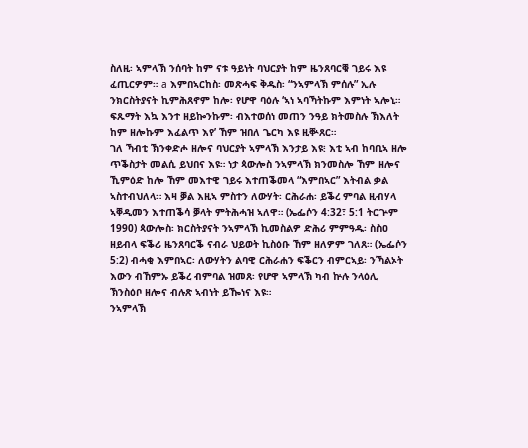ስለዚ፡ ኣምላኽ ንሰባት ከም ናቱ ዓይነት ባህርያት ከም ዜንጸባርቑ ገይሩ እዩ ፈጢርዎም። a እምበኣርከስ፡ መጽሓፍ ቅዱስ፡ “ንኣምላኽ ምሰሉ” ኢሉ ንክርስትያናት ኪምሕጸኖም ከሎ፡ የሆዋ ባዕሉ ‘ኣነ ኣባኻትኩም እምነት ኣሎኒ። ፍጹማት እኳ እንተ ዘይኰንኩም፡ ብእተወሰነ መጠን ንዓይ ክትመስሉ ኽእለት ከም ዘሎኩም እፈልጥ እየ’ ኸም ዝበለ ጌርካ እዩ ዚቝጸር።
ገለ ኻብቲ ኽንቀድሖ ዘሎና ባህርያት ኣምላኽ እንታይ እዩ፧ እቲ ኣብ ከባቢኣ ዘሎ ጥቕስታት መልሲ ይህበና እዩ። ነታ ጳውሎስ ንኣምላኽ ክንመስሎ ኸም ዘሎና ኺምዕድ ከሎ ኸም መእተዊ ገይሩ እተጠቕመላ “እምበኣር” እትብል ቃል ኣስተብህለላ። እዛ ቓል እዚኣ ምስተን ለውሃት፡ ርሕራሐ፡ ይቕረ ምባል ዚብሃላ ኣቐዲመን እተጠቕሳ ቓላት ምትሕሓዝ ኣለዋ። (ኤፌሶን 4:32፣ 5:1 ትርጕም 1990) ጳውሎስ፡ ክርስትያናት ንኣምላኽ ኪመስልዎ ድሕሪ ምምዓዱ፡ ስስዐ ዘይብላ ፍቕሪ ዜንጸባርቕ ናብራ ህይወት ኪስዕቡ ኸም ዘለዎም ገለጸ። (ኤፌሶን 5:2) ብሓቂ እምበኣር፡ ለውሃትን ልባዊ ርሕራሐን ፍቕርን ብምርኣይ፡ ንኻልኦት እውን ብኸምኡ ይቕረ ብምባል ዝመጸ፡ የሆዋ ኣምላኽ ካብ ኵሉ ንላዕሊ ኽንስዕቦ ዘሎና ብሉጽ ኣብነት ይዀነና እዩ።
ንኣምላኽ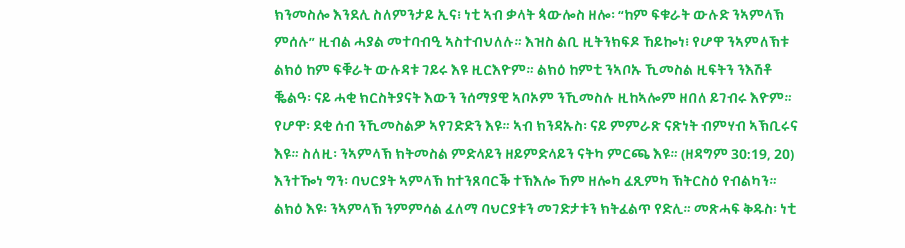ክንመስሎ እንደሊ ስለምንታይ ኢና፧ ነቲ ኣብ ቃላት ጳውሎስ ዘሎ፡ “ከም ፍቁራት ውሉድ ንኣምላኽ ምሰሉ” ዚብል ሓያል መተባብዒ ኣስተብህለሉ። እዝስ ልቢ ዚትንክፍዶ ኸይኰነ፧ የሆዋ ንኣምለኽቱ ልክዕ ከም ፍቑራት ውሉዳቱ ገይሩ እዩ ዚርእዮም። ልክዕ ከምቲ ንኣቦኡ ኺመስል ዚፍትን ንእሽቶ ቘልዓ፡ ናይ ሓቂ ክርስትያናት እውን ንሰማያዊ ኣቦኦም ንኺመስሉ ዚከኣሎም ዘበለ ይገብሩ እዮም።
የሆዋ፡ ደቂ ሰብ ንኺመስልዎ ኣየገድድን እዩ። ኣብ ክንዳኡስ፡ ናይ ምምራጽ ናጽነት ብምሃብ ኣኽቢሩና እዩ። ስለዚ፡ ንኣምላኽ ክትመስል ምድላይን ዘይምድላይን ናትካ ምርጫ እዩ። (ዘዳግም 30:19, 20) እንተዀነ ግን፡ ባህርያት ኣምላኽ ከተንጸባርቕ ተኽእሎ ኸም ዘሎካ ፈጺምካ ኽትርስዕ የብልካን። ልክዕ እዩ፡ ንኣምላኽ ንምምሳል ፈለማ ባህርያቱን መገድታቱን ክትፈልጥ የድሊ። መጽሓፍ ቅዱስ፡ ነቲ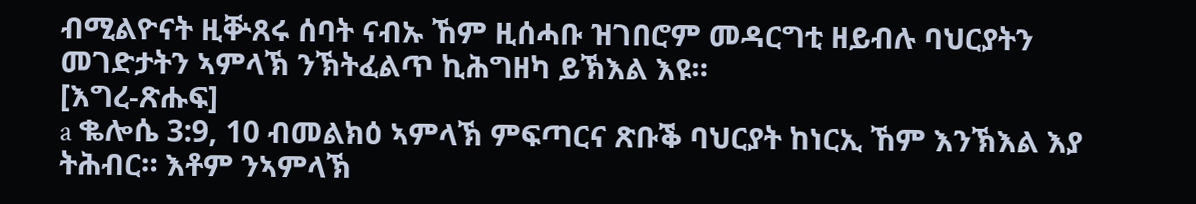ብሚልዮናት ዚቝጸሩ ሰባት ናብኡ ኸም ዚሰሓቡ ዝገበሮም መዳርግቲ ዘይብሉ ባህርያትን መገድታትን ኣምላኽ ንኽትፈልጥ ኪሕግዘካ ይኽእል እዩ።
[እግረ-ጽሑፍ]
a ቈሎሴ 3:9, 10 ብመልክዕ ኣምላኽ ምፍጣርና ጽቡቕ ባህርያት ከነርኢ ኸም እንኽእል እያ ትሕብር። እቶም ንኣምላኽ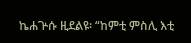ኬሐጕሱ ዚደልዩ፡ “ከምቲ ምስሊ እቲ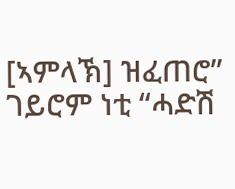[ኣምላኽ] ዝፈጠሮ” ገይሮም ነቲ “ሓድሽ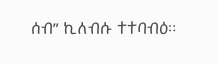ሰብ” ኪለብሱ ተተባብዕ።